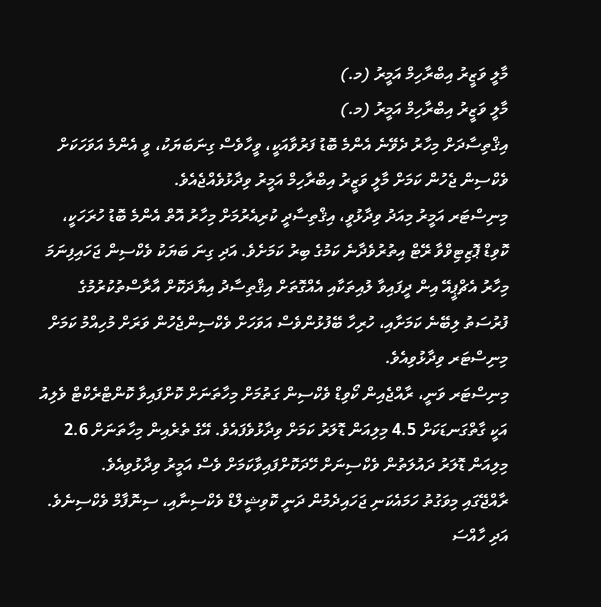މާލީ ވަޒީރު އިބްރާހިމް އަމީރު (މ.)
މާލީ ވަޒީރު އިބްރާހިމް އަމީރު (މ.)
އިޤްތިސާދަށް މިހާރު ދެވޭނެ އެންމެ ބޮޑު ފަރުވާއަކީ، ވީހާވެސް ގިނަބަޔަކު، ވީ އެންމެ އަވަހަކަށް ވެކްސިން ޖެހުން ކަމަށް މާލީ ވަޒީރު އިބްރާހިމް އަމީރު ވިދާޅުވެއްޖެއެވެ.
މިނިސްޓަރ އަމީރު މިއަދު ވިދާޅުވީ، އިޤްތިސާދީ ކުރިއެރުމަށް މިހާރު އޮތް އެންމެ ބޮޑު ހުރަހަކީ، ކޮވިޑް ޕޮޒިޓިވްވާ ރޭޓް އިތުރުވެދާނެ ކަމުގެ ބިރު ކަމަށެވެ. އަދި ގިނަ ބަޔަކު ވެކްސިން ޖަހައިފިނަމަ މިހާރު އެޗްޕީއޭ އިން ދީފައިވާ ލުއިތަކާއި އެއްގޮތަށް އިޤްތިސާދު އިޔާދަކޮށް އާރާސްތުކުރުމުގެ ފުރުސަތު ލިބޭނެ ކަމަށާއި، ހުރިހާ ބޭފުޅުންވެސް އަވަހަށް ވެކްސިންޖެހުން ވަރަށް މުހިއްމު ކަމަށް މިނިސްޓަރ ވިދާޅުވިއެވެ.
މިނިސްޓަރ ވަނީ، ރާއްޖެއިން ކޯވިޑް ވެކްސިން ގަތުމަށް މިހާތަނަށް ކޮށްފައިވާ ކޮންޓްރެކްޓް ވެލިއު އަކީ ގާތްގަނޑަކަށް 4.5 މިލިއަން ޑޮލަރު ކަމަށް ވިދާޅުވެފައެވެ. އޭގެ ތެރެއިން މިހާތަނަށް 2.6 މިލިއަން ޑޮލަރު ދައުލަތުން ވެކްސިނަށް ހޭދަކޮށްފައިވާކަމަށް ވެސް އަމީރު ވިދާޅުވިއެވެ.
ރާއްޖޭގައި މިވަގުތު ހަމައެކަނި ޖަހައިދެމުން ދަނީ ކޮވިޝީލްޑް ވެކްސިނާއި، ސިނޮފާމް ވެކްސިނެވެ. އަދި ހާއްސަ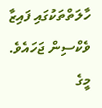ހާލަތްތަކުގައި ފައިޒާ ވެކްސިން ޖަހައެވެ.
މީގެ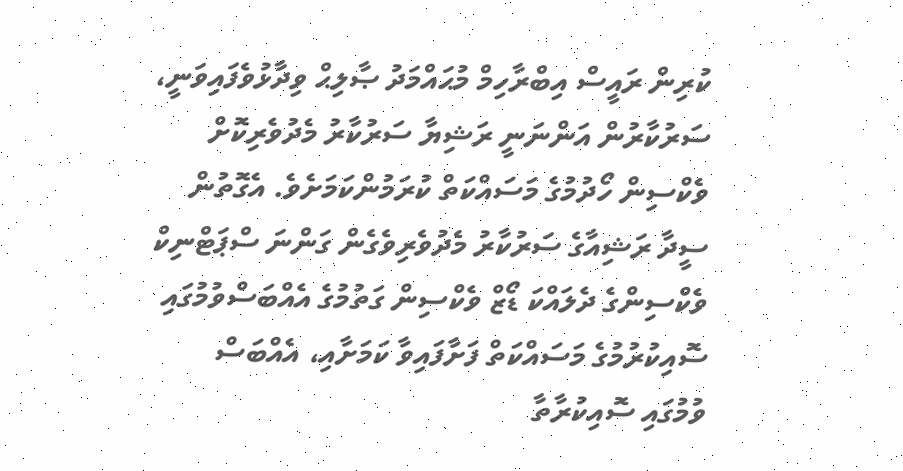ކުރިން ރައީސް އިބްރާހިމް މުޙައްމަދު ޞާލިޙް ވިދާޅުވެފައިވަނީ، ސަރުކާރުން އަންނަނީ ރަޝިޔާ ސަރުކާރު މެދުވެރިކޮށް ވެކްސިން ހޯދުމުގެ މަސައްކަތް ކުރަމުންކަމަށެވެ. އެގޮތުން ސީދާ ރަޝިއާގެ ސަރުކާރު މެދުވެރިވެގެން ގަންނަ ސްޕަޓްނިކް ވެކްސިންގެ ދެލައްކަ ޑޯޒް ވެކްސިން ގަތުމުގެ އެއްބަސްވުމުގައި ސޮއިކުރުމުގެ މަސައްކަތް ފަށާފައިވާ ކަމަށާއި، އެއްބަސް ވުމުގައި ސޮއިކުރާތާ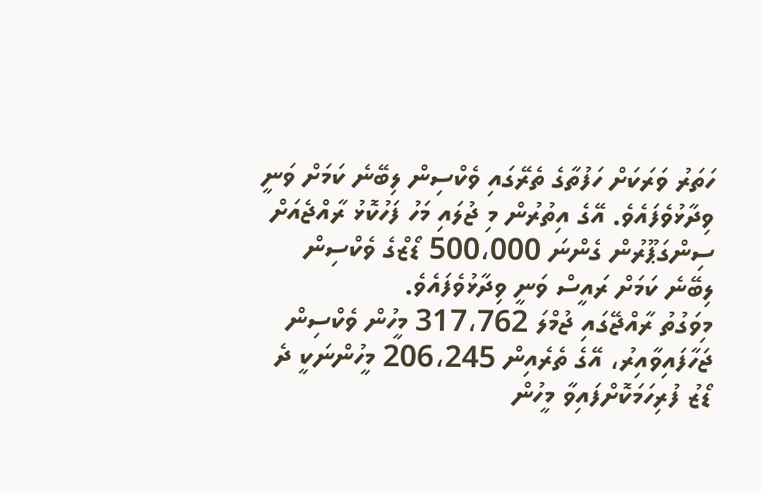ހަތަރު ވަރަކަށް ހަފުތާގެ ތެރޭގައި ވެކްސިން ލިބޭނެ ކަމަށް ވަނީ ވިދާޅުވެފައެވެ. އޭގެ އިތުރުން މި ޖުލައި މަހު ފަހުކޮޅު ރާއްޖެއަށް ސިންގަޕޫރުން ގެންނަ 500،000 ޑޯޒްގެ ވެކްސިން ލިބޭނެ ކަމަށް ރައީސް ވަނީ ވިދާޅުވެފައެވެ.
މިވަގުތު ރާއްޖޭގައި ޖުމްލަ 317،762 މީހުން ވެކްސިން ޖަހާފައިވާއިރު، އޭގެ ތެރެއިން 206،245 މީހުންނަކީ ދެ ޑޯޒު ފުރިހަމަކޮށްފައިވާ މީހުން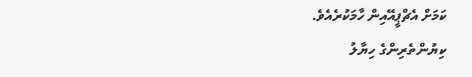ކަމަށް އެޗްޕީއޭއިން ހާމަކުރެއެވެ.
ކިޔުންތެރިންގެ ހިޔާލު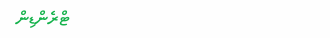ޓްރެންޑިން